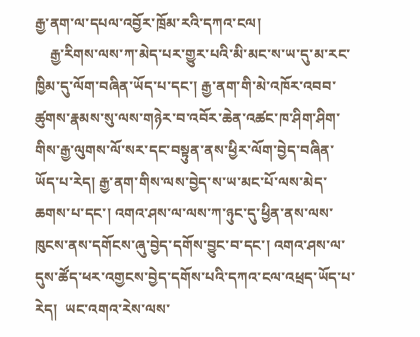རྒྱ་ནག་ལ་དཔལ་འབྱོར་ཁྲོམ་རའི་དཀའ་ངལ།
    རྒྱ་རིགས་ལས་ཀ་མེད་པར་གྱུར་པའི་མི་མང་ས་ཡ་དུ་མ་རང་ཁྱིམ་དུ་ལོག་བཞིན་ཡོད་པ་དང་། རྒྱ་ནག་གི་མེ་འཁོར་འབབ་ཚུགས་རྣམས་སུ་ལས་གཉེར་བ་འབོར་ཆེན་འཚང་ཁ་ཤིག་ཤིག་གིས་རྒྱ་ལུགས་ལོ་སར་དང་བསྟུན་ནས་ཕྱིར་ལོག་བྱེད་བཞིན་ཡོད་པ་རེད། རྒྱ་ནག་གིས་ལས་བྱེད་ས་ཡ་མང་པོ་ལས་མེད་ཆགས་པ་དང་། འགའ་ཤས་ལ་ལས་ཀ་ཉུང་དུ་ཕྱིན་ནས་ལས་ཁུངས་ནས་དགོངས་ཞུ་བྱེད་དགོས་བྱུང་བ་དང་། འགའ་ཤས་ལ་དུས་ཚོད་ཕར་འགྱངས་བྱེད་དགོས་པའི་དཀའ་ངལ་འཕྲད་ཡོད་པ་རེད།  ཡང་འགའ་རེས་ལས་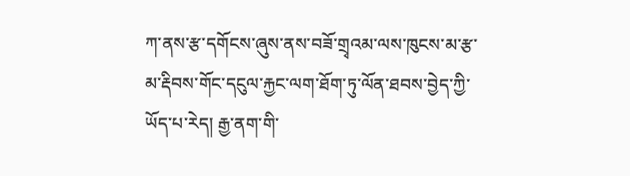ཀ་ནས་རྩ་དགོངས་ཞུས་ནས་བཟོ་གྲྭའམ་ལས་ཁུངས་མ་རྩ་མ་རྡིབས་གོང་དངུལ་རྐྱང་ལག་ཐོག་ཏུ་ལོན་ཐབས་བྱེད་ཀྱི་ཡོད་པ་རེད། རྒྱ་ནག་གི་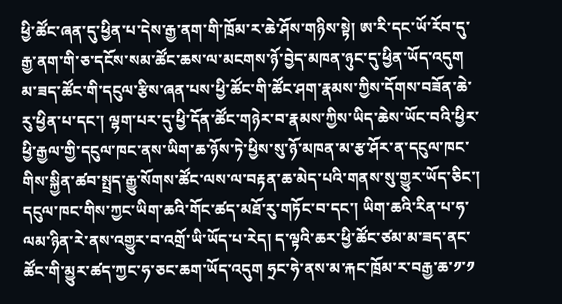ཕྱི་ཚོང་ཞན་དུ་ཕྱིན་པ་དེས་རྒྱ་ནག་གི་ཁྲོམ་ར་ཆེ་ཤོས་གཉིས་སྟེ། ཨ་རི་དང་ཡོ་རོབ་དུ་རྒྱ་ནག་གི་ཅ་དངོས་སམ་ཚོང་ཆས་ལ་མངགས་ཉོ་བྱེད་མཁན་ཉུང་དུ་ཕྱིན་ཡོད་འདུག མ་ཟད་ཚོང་གི་དངུལ་རྩིས་ཞན་པས་ཕྱི་ཚོང་གི་ཚོང་ཤག་རྣམས་ཀྱིས་དོགས་བཟོན་ཆེ་རུ་ཕྱིན་པ་དང་། ལྷག་པར་དུ་ཕྱི་དོན་ཚོང་གཉེར་བ་རྣམས་ཀྱིས་ཡིད་ཆེས་ཡོང་བའི་ཕྱིར་ཕྱི་རྒྱལ་གྱི་དངུལ་ཁང་ནས་ཡིག་ཆ་ཉོས་ཏེ་ཕྱིས་སུ་ཉོ་མཁན་མ་རྩ་ཤོར་ན་དངུལ་ཁང་གིས་སྐྱིན་ཚབ་སྤྲད་རྒྱུ་སོགས་ཚོང་ལས་ལ་བརྟན་ཆ་མེད་པའི་གནས་སུ་གྱུར་ཡོད་ཅིང་། དངུལ་ཁང་གིས་ཀྱང་ཡིག་ཆའི་གོང་ཚད་མཐོ་རུ་གཏོང་བ་དང་། ཡིག་ཆའི་རིན་པ་ཧ་ལམ་ཉིན་རེ་ནས་འགྱུར་བ་འགྲོ་ཡི་ཡོད་པ་རེད། ད་ལྟའི་ཆར་ཕྱི་ཚོང་ཙམ་མ་ཟད་ནང་ཚོང་གི་མྱུར་ཚད་ཀྱང་ཧ་ཅང་ཆག་ཡོད་འདུག ཧྲང་ཧེ་ནས་མ་རྐང་ཁྲོམ་ར་བརྒྱ་ཆ་༡་༡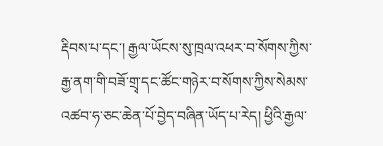རྡིབས་པ་དང་། རྒྱལ་ཡོངས་སུ་ཁྲལ་འཕར་བ་སོགས་ཀྱིས་རྒྱ་ནག་གི་བཟོ་གྲྭ་དང་ཚོང་གཉེར་བ་སོགས་ཀྱིས་སེམས་འཚབ་ཧ་ཅང་ཆེན་པོ་བྱེད་བཞིན་ཡོད་པ་རེད། ཕྱིའི་རྒྱལ་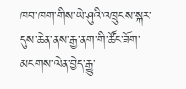ཁབ་ཁག་གིས་ཡེ་ཤུའི་འཁྲུངས་སྐར་དུས་ཆེན་ནས་རྒྱ་ནག་གི་ཚོང་ཟོག་མངགས་ལེན་བྱེད་རྒྱུ་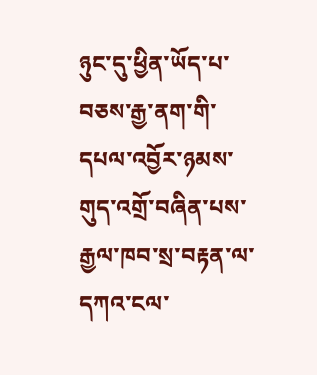ཉུང་དུ་ཕྱིན་ཡོད་པ་བཅས་རྒྱ་ནག་གི་དཔལ་འབྱོར་ཉམས་གུད་འགྲོ་བཞིན་པས་རྒྱལ་ཁབ་སྲ་བརྟན་ལ་དཀའ་ངལ་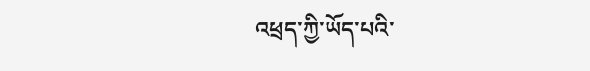འཕྲད་ཀྱི་ཡོད་པའི་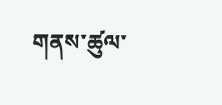གནས་ཚུལ་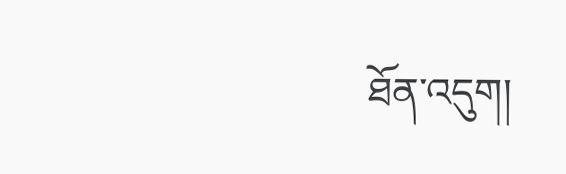ཐོན་འདུག།